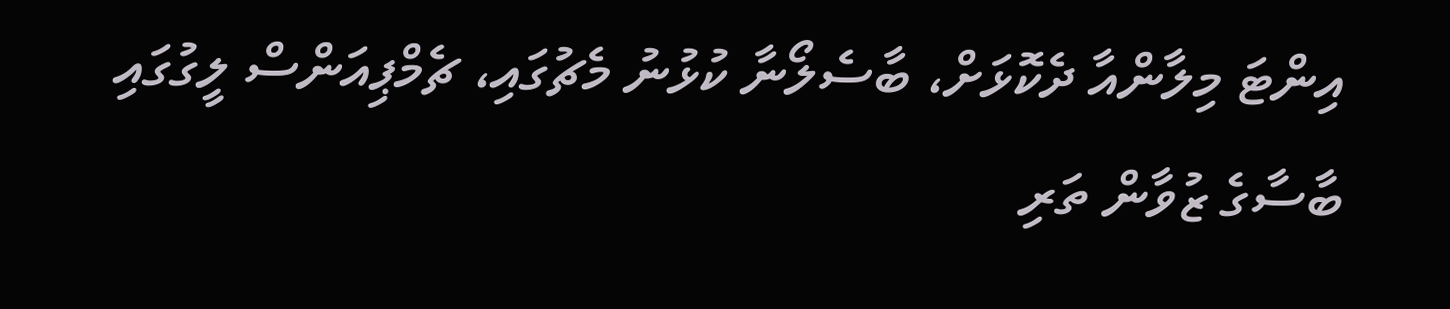އިންޓަ މިލާންއާ ދެކޮޅަށް، ބާސެލޯނާ ކުޅުނު މެޗުގައި، ޗެމްޕިއަންސް ލީގުގައި ބާސާގެ ޒުވާން ތަރި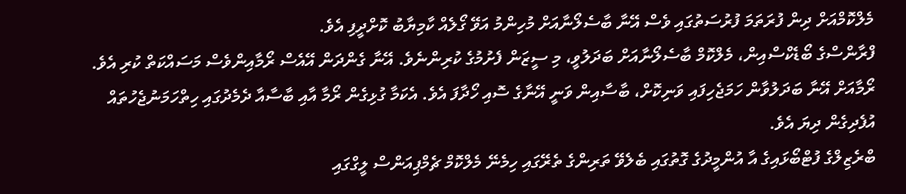މެލްކޮމްއަށް ދިން ފުރަތަމަ ފުރުސަތުގައި ވެސް އޭނާ ބާސެލޯނާއަށް މުހިންމު އަވޭ ގޯލެއް ކާމިޔާބު ކޮށްދީފި އެވެ.
ފްރާންސްގެ ބޯޑެކްސްއިން، މެލްކޮމް ބާސެލޯނާއަށް ބަދަލުވީ، މި ސީޒަން ފެށުމުގެ ކުރިންނެވެ. އޭނާ ގެންދަން އޭއެސް ރޯމާއިންވެސް މަސައްކަތް ކުރި އެވެ. ރޯމާއަށް އޭނާ ބަދަލުވާން ހަމަޖެހިފައި ވަނިކޮށް، ބާސާއިން ވަނީ އޭނާގެ ސޮއި ހޯދާފަ އެވެ. އެކަމާ ގުޅިގެން ރޯމާ އާއި ބާސާއާ ދެމެދުގައި ހިތްހަމަނުޖެހުތައް އުފެދިގެން ދިޔަ އެވެ.
ބްރެޒިލްގެ ފުޓްބޯޅައިގެ އާ އުންމީދުގެ ގޮތުގައި ބެލެވޭ ތަރިންގެ ތެރޭގައި ހިމެނޭ މެލްކޮމް ޗެމްޕިއަންސް ލީގްގައި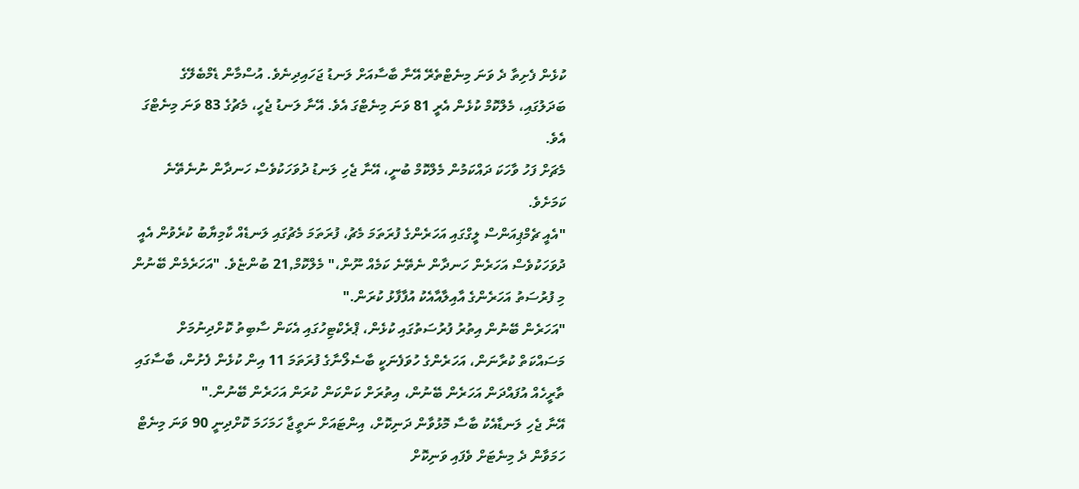ކުޅެން ފެށިތާ ދެ ވަނަ މިނެޓްތެރޭ އޭނާ ބާސާއަށް ލަނޑު ޖަހައިދިނެވެ. އުސްމާން ޑެމްބެލޭގެ ބަދަލުގައި، މެލްކޮމް ކުޅެން އެރީ 81 ވަނަ މިނެޓްގަ އެވެ. އޭނާ ލަނޑު ޖެހީ، މެޗުގެ 83 ވަނަ މިނެޓްގަ އެވެ.
މެޗަށް ފަހު ވާހަކަ ދައްކަމުން މެލްކޮމް ބުނީ، އޭނާ ޖެހި ލަނޑު ދުވަހަކުވެސް ހަނދާން ނުނެތޭނެ ކަމަށެވެ.
"އެއީ ޗެމްޕިއަންސް ލީގްގައި އަހަރެންގެ ފުރަތަމަ މެޗު، ފުރަތަމަ މެޗުގައި ލަނޑެއް ކާމިޔާބު ކުރެވުން އެއީ ދުވަހަކުވެސް އަހަރެން ހަނދާން ނެތޭނެ ކަމެއް ނޫން،" މެލްކޮމް,21 ބުންޏެވެ. "އަހަރެމެން ބޭނުން މި ފުރުސަތު އަހަރެންގެ އާއިލާއާއެކު އުފާފާޅު ކުރަން."
"އަހަރެން ބޭނުން އިތުރު ފުރުސަތުގައި ކުޅެން، ޕްރެކްޓިހުގައި އެކަން ސާބިތު ކޮށްދިނުމަށް މަސައްކަތް ކުރާނަން، އަހަރެންގެ ހުވަފެނަކީ ބާސެލޯނާގެ ފުރަތަމަ 11 އިން ކުޅެން ފެށުން، ބާސާގައި ތާރީހެއް އުފައްދަން އަހަރެން ބޭނުން، އިތުރަށް ކަންކަން ކުރަން އަހަރެން ބޭނުން."
އޭނާ ޖެހި ލަނޑާއެކު ބާސާ މޮޅުވާން ދަނިކޮށް، އިންޓައަށް ނަތީޖާ ހަމަހަމަ ކޮށްދިނީ 90 ވަނަ މިނެޓް ހަމަވާން ދެ މިނެޓަށް ވެފައި ވަނިކޮށް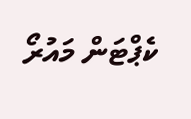ކެޕްޓަން މައުރޯ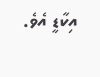އިކާޑީ އެވެ.